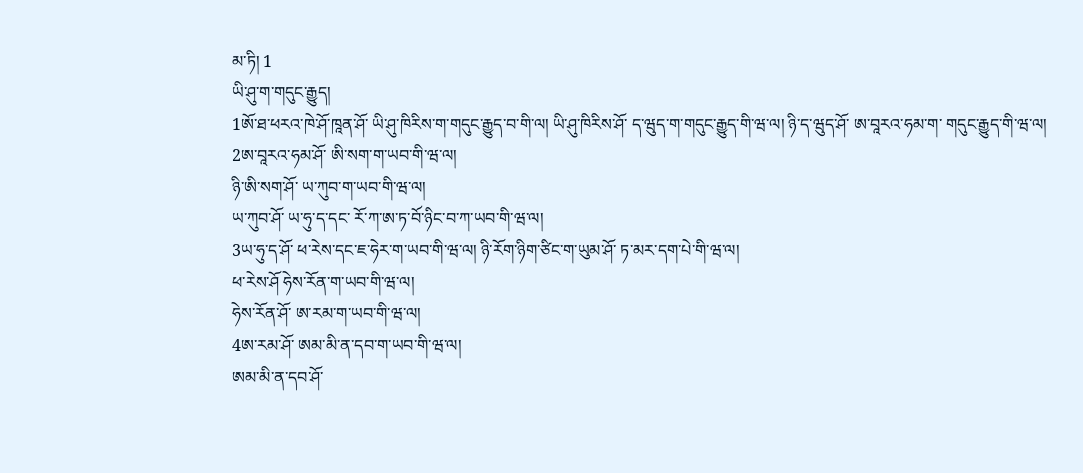མ་ཏི། 1
ཡི་ཤུ་ག་གདུང་རྒྱུད།
1ཨོ་ཐ་ཕརའ་ཁེ་ཤོ་ཁཱན་ཤོ་ ཡི་ཤུ་ཁིརིས་ག་གདུང་རྒྱུད་བ་གི་ལ། ཡི་ཤུ་ཁིརིས་ཤོ་ ད་ཝུད་ག་གདུང་རྒྱུད་གི་ཝ་ལ། ཉི་ད་ཝུད་ཤོ་ ཨ་བཱརའ་ཧམ་ག་ གདུང་རྒྱུད་གི་ཝ་ལ།
2ཨ་བཱརའ་ཧམ་ཤོ་ ཨི་སག་ག་ཡབ་གི་ཝ་ལ།
ཉི་ཨི་སག་ཤོ་ ཡ་ཀུབ་ག་ཡབ་གི་ཝ་ལ།
ཡ་ཀུབ་ཤོ་ ཡ་ཧུ་ད་དང་ རོ་ཀ་ཨ་ཏ་བོ་ཉིང་བ་ཀ་ཡབ་གི་ཝ་ལ།
3ཡ་ཧུ་ད་ཤོ་ ཕ་རེས་དང་ཇ་ཧེར་ག་ཡབ་གི་ཝ་ལ། ཉི་རོག་ཉིག་ཙིང་ག་ཡུམ་ཤོ་ ཏ་མར་དག་པེ་གི་ཝ་ལ།
ཕ་རེས་ཤོ ཧེས་རོན་ག་ཡབ་གི་ཝ་ལ།
ཧེས་རོན་ཤོ་ ཨ་རམ་ག་ཡབ་གི་ཝ་ལ།
4ཨ་རམ་ཤོ་ ཨམ་མི་ན་དབ་ག་ཡབ་གི་ཝ་ལ།
ཨམ་མི་ན་དབ་ཤོ་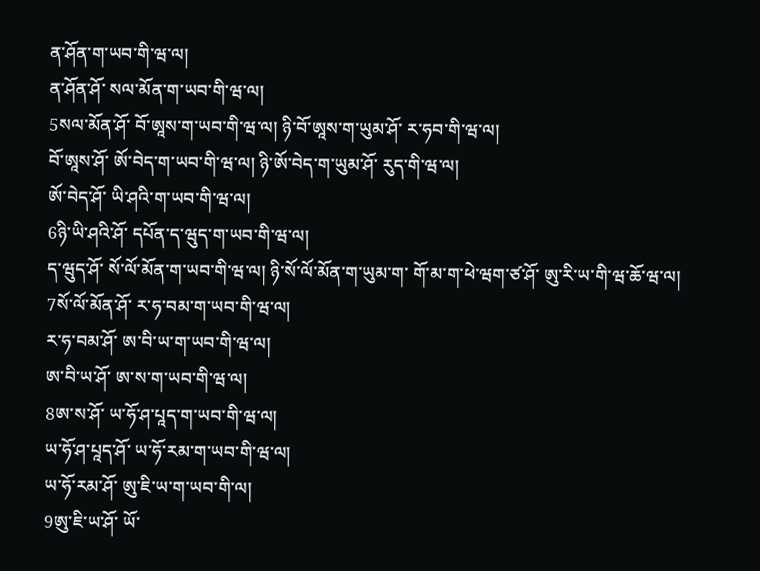ན་ཤོན་ག་ཡབ་གི་ཝ་ལ།
ན་ཤོན་ཤོ་ སལ་མོན་ག་ཡབ་གི་ཝ་ལ།
5སལ་མོན་ཤོ་ བོ་ཨཱས་ག་ཡབ་གི་ཝ་ལ། ཉི་བོ་ཨཱས་ག་ཡུམ་ཤོ་ ར་ཧབ་གི་ཝ་ལ།
བོ་ཨཱས་ཤོ་ ཨོ་བེད་ག་ཡབ་གི་ཝ་ལ། ཉི་ཨོ་བེད་ག་ཡུམ་ཤོ་ རུད་གི་ཝ་ལ།
ཨོ་བེད་ཤོ་ ཡི་ཤའི་ག་ཡབ་གི་ཝ་ལ།
6ཉི་ཡི་ཤའི་ཤོ་ དཔོན་ད་ཝུད་ག་ཡབ་གི་ཝ་ལ།
ད་ཝུད་ཤོ་ སོ་ལོ་མོན་ག་ཡབ་གི་ཝ་ལ། ཉི་སོ་ལོ་མོན་ག་ཡུམ་ག་ གོ་མ་ག་ཕེ་ཝག་ཙ་ཤོ་ ཨུ་རི་ཡ་གི་ཝ་ཆོ་ཝ་ལ།
7སོ་ལོ་མོན་ཤོ་ ར་ཧ་བམ་ག་ཡབ་གི་ཝ་ལ།
ར་ཧ་བམ་ཤོ་ ཨ་བི་ཡ་ག་ཡབ་གི་ཝ་ལ།
ཨ་བི་ཡ་ཤོ་ ཨ་ས་ག་ཡབ་གི་ཝ་ལ།
8ཨ་ས་ཤོ་ ཡ་ཧོ་ཤ་པཱད་ག་ཡབ་གི་ཝ་ལ།
ཡ་ཧོ་ཤ་པཱད་ཤོ་ ཡ་ཧོ་རམ་ག་ཡབ་གི་ཝ་ལ།
ཡ་ཧོ་རམ་ཤོ་ ཨུ་ཇི་ཡ་ག་ཡབ་གི་ལ།
9ཨུ་ཇི་ཡ་ཤོ་ ཡོ་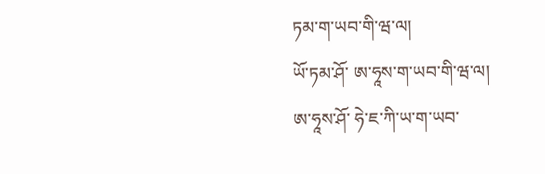ཏམ་ག་ཡབ་གི་ཝ་ལ།
ཡོ་ཏམ་ཤོ་ ཨ་ཧཱས་ག་ཡབ་གི་ཝ་ལ།
ཨ་ཧཱས་ཤོ་ ཧེ་ཇ་ཀི་ཡ་ག་ཡབ་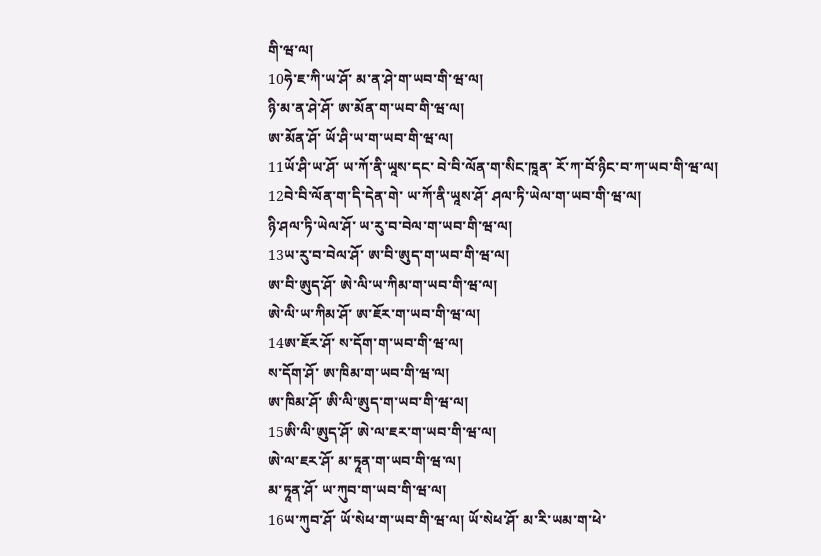གི་ཝ་ལ།
10ཧེ་ཇ་ཀི་ཡ་ཤོ་ མ་ན་ཤེ་ག་ཡབ་གི་ཝ་ལ།
ཉི་མ་ན་ཤེ་ཤོ་ ཨ་མོན་ག་ཡབ་གི་ཝ་ལ།
ཨ་མོན་ཤོ་ ཡོ་ཤི་ཡ་ག་ཡབ་གི་ཝ་ལ།
11ཡོ་ཤི་ཡ་ཤོ་ ཡ་ཀོ་ནི་ཡཱས་དང་ བེ་བི་ལོན་ག་སིང་ཁཱན་ རོ་ཀ་བོ་ཉིང་བ་ཀ་ཡབ་གི་ཝ་ལ།
12བེ་བི་ལོན་ག་དི་དེན་གེ་ ཡ་ཀོ་ནི་ཡཱས་ཤོ་ ཤལ་ཏི་ཡེལ་ག་ཡབ་གི་ཝ་ལ།
ཉི་ཤལ་ཏི་ཡེལ་ཤོ་ ཡ་རུ་བ་བེལ་ག་ཡབ་གི་ཝ་ལ།
13ཡ་རུ་བ་བེལ་ཤོ་ ཨ་བི་ཨུད་ག་ཡབ་གི་ཝ་ལ།
ཨ་བི་ཨུད་ཤོ་ ཨེ་ལི་ཡ་ཀིམ་ག་ཡབ་གི་ཝ་ལ།
ཨེ་ལི་ཡ་ཀིམ་ཤོ་ ཨ་ཇོར་ག་ཡབ་གི་ཝ་ལ།
14ཨ་ཇོར་ཤོ་ ས་དོག་ག་ཡབ་གི་ཝ་ལ།
ས་དོག་ཤོ་ ཨ་ཁིམ་ག་ཡབ་གི་ཝ་ལ།
ཨ་ཁིམ་ཤོ་ ཨི་ལི་ཨུད་ག་ཡབ་གི་ཝ་ལ།
15ཨི་ལི་ཨུད་ཤོ་ ཨེ་ལ་ཇར་ག་ཡབ་གི་ཝ་ལ།
ཨེ་ལ་ཇར་ཤོ་ མ་ཏཱན་ག་ཡབ་གི་ཝ་ལ།
མ་ཏཱན་ཤོ་ ཡ་ཀུབ་ག་ཡབ་གི་ཝ་ལ།
16ཡ་ཀུབ་ཤོ་ ཡོ་སེཕ་ག་ཡབ་གི་ཝ་ལ། ཡོ་སེཕ་ཤོ་ མ་རི་ཡམ་ག་ཕེ་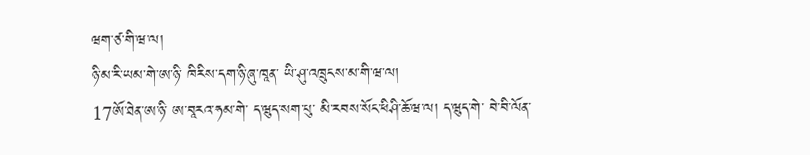ཝག་ཙ་གི་ཝ་ལ།
ཉི་མ་རི་ཡམ་གེ་ཨ་ཉི་ ཁིརིས་དག་ཉི་ཞུ་ཁཱན་ ཡི་ཤུ་འཁྲུངས་མ་གི་ཝ་ལ།
17ཨོ་ཐེན་ཨ་ཉི་ ཨ་བཱརའ་ཧམ་གེ་ ད་ཝུད་སག་པུ་ མི་རབས་སོང་ཕིཤི་ཆོ་ཝ་ལ། ད་ཝུད་གེ་ བེ་བི་ལོན་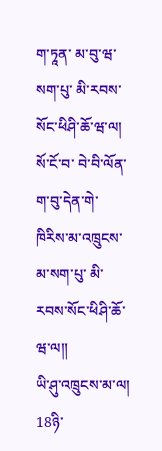ག་ཏཱན་ མ་བུ་ཝ་སག་པུ་ མི་རབས་སོང་ཕིཤི་ཆོ་ཝ་ལ། སོ་ངོ་བ་ བེ་བི་ལོན་ག་བུ་དེན་གེ་ ཁིརིས་མ་འཁྲུངས་མ་སག་པུ་ མི་རབས་སོང་ཕིཤི་ཆོ་ཝ་ལ༎
ཡི་ཤུ་འཁྲུངས་མ་ལ།
18ཉི་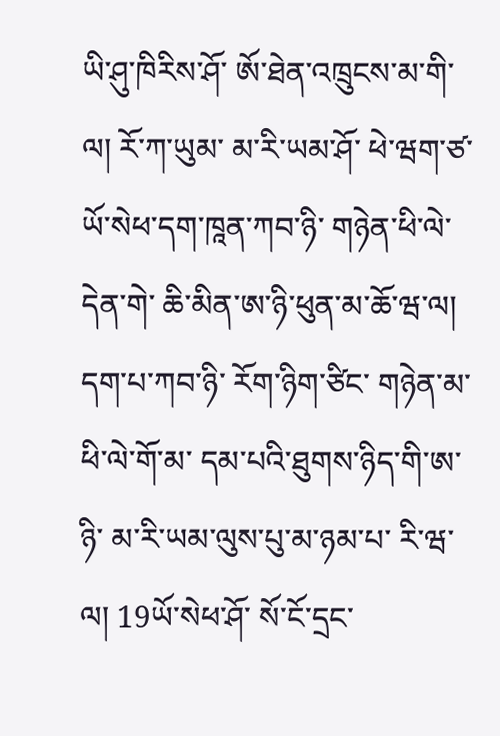ཡི་ཤུ་ཁིརིས་ཤོ་ ཨོ་ཐེན་འཁྲུངས་མ་གི་ལ། རོ་ཀ་ཡུམ་ མ་རི་ཡམ་ཤོ་ ཕེ་ཝག་ཙ་ཡོ་སེཕ་དག་ཁཱན་ཀབ་ཉི་ གཉེན་ཕི་ལེ་དེན་གེ་ ཆི་མིན་ཨ་ཉི་ཕུན་མ་ཆོ་ཝ་ལ། དག་པ་ཀབ་ཉི་ རོག་ཉིག་ཙིང་ གཉེན་མ་ཕི་ལེ་གོ་མ་ དམ་པའི་ཐུགས་ཉིད་གི་ཨ་ཉི་ མ་རི་ཡམ་ལུས་པུ་མ་ཉམ་པ་ རི་ཝ་ལ། 19ཡོ་སེཕ་ཤོ་ སོ་ངོ་དྲང་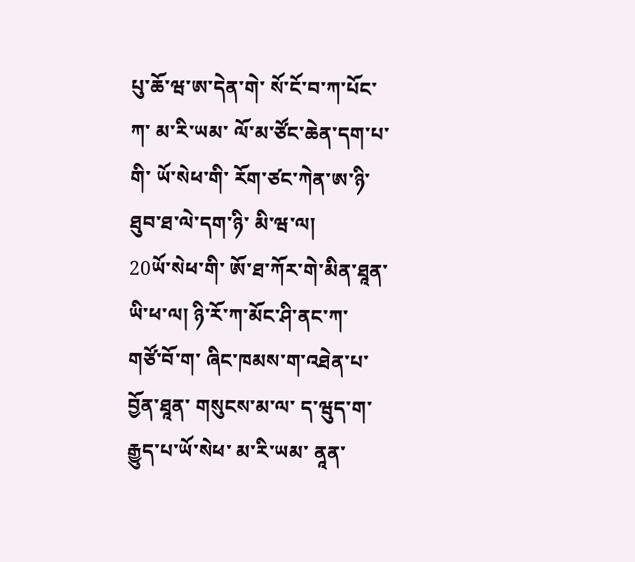པུ་ཆོ་ཝ་ཨ་དེན་གེ་ སོ་ངོ་བ་ཀ་པོང་ཀ་ མ་རི་ཡམ་ ལོ་མ་ཙོང་ཆེན་དག་པ་གི་ ཡོ་སེཕ་གི་ རོག་ཙང་ཀེན་ཨ་ཉི་ ཐུབ་ཐ་ལེ་དག་ཉི་ མི་ཝ་ལ།
20ཡོ་སེཕ་གི་ ཨོ་ཐ་ཀོར་གེ་མིན་ཐཱན་ ཡི་ཕ་ལ། ཉི་རོ་ཀ་མོང་ཤི་ནང་ཀ་ གཙོ་བོ་ག་ ཞིང་ཁམས་ག་འཐེན་པ་བྱོན་ཐཱན་ གསུངས་མ་ལ་ ད་ཝུད་ག་རྒྱུད་པ་ཡོ་སེཕ་ མ་རི་ཡམ་ ནཱན་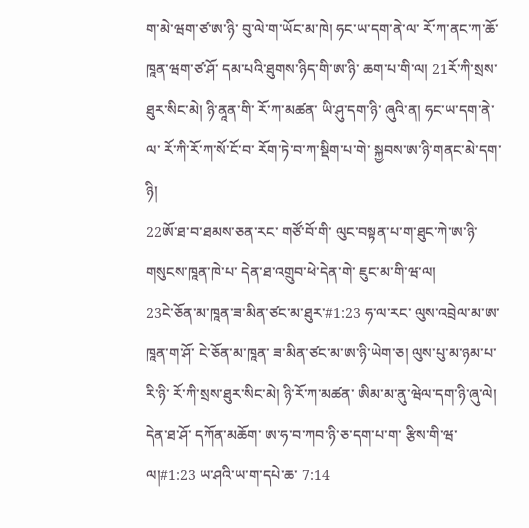ག་མེ་ཝག་ཙ་ཨ་ཉི་ བུ་ལེ་ག་ཡོང་མ་ཁེ། ཧང་ཡ་དག་ནེ་ལ་ རོ་ཀ་ནང་ཀ་ཆོ་ཁཱན་ཝག་ཙ་ཤོ་ དམ་པའི་ཐུགས་ཉིད་གི་ཨ་ཉི་ ཆག་པ་གི་ལ། 21རོ་ཀི་སྲས་ཐུར་སིང་མེ། ཉི་ནཱན་གི་ རོ་ཀ་མཚན་ ཡི་ཤུ་དག་ཉི་ ཞུའི་ན། ཧང་ཡ་དག་ནེ་ལ་ རོ་ཀི་རོ་ཀ་སོ་ངོ་བ་ རོག་ཏེ་བ་ཀ་སྡིག་པ་གེ་ སྐྱབས་ཨ་ཉི་གནང་མེ་དག་ཉི།
22ཨོ་ཐ་བ་ཐམས་ཅན་རང་ གཙོ་བོ་གི་ ལུང་བསྟན་པ་ག་ཐུང་ཀེ་ཨ་ཉི་ གསུངས་ཁཱན་ཁེ་པ་ དེན་ཐ་འགྲུབ་ཕེ་དེན་གེ་ ཇུང་མ་གི་ཝ་ལ།
23ངེ་ཅོན་མ་ཁཱན་ཟ་མིན་ཙང་མ་ཐུར་#1:23 ཧ་ལ་རང་ ལུས་འབྲེལ་མ་ཨ་ཁཱན་ག་ཤོ་ ངེ་ཅོན་མ་ཁཱན་ ཟ་མིན་ཙང་མ་ཨ་ཉི་ཡེག་ཅ། ལུས་པུ་མ་ཉམ་པ་རི་ཉི་ རོ་ཀི་སྲས་ཐུར་སིང་མེ། ཉི་རོ་ཀ་མཚན་ ཨིམ་མ་ནུ་ཝེལ་དག་ཉི་ཞུ་ལེ། དེན་ཐ་ཤོ་ དཀོན་མཆོག་ ཨ་ཧ་བ་ཀབ་ཉི་ཅ་དག་པ་ག་ རྩིས་གི་ཝ་ལ།#1:23 ཡ་ཤའི་ཡ་ག་དཔེ་ཆ་ 7:14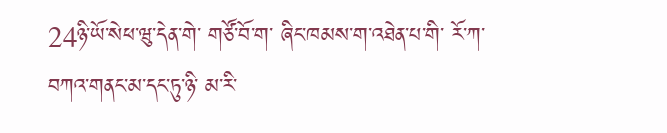24ཉི་ཡོ་སེཕ་ཝུ་དེན་གེ་ གཙོ་བོ་ག་ ཞིང་ཁམས་ག་འཐེན་པ་གི་ རོ་ཀ་བཀའ་གནང་མ་དང་ཏུ་ཉི་ མ་རི་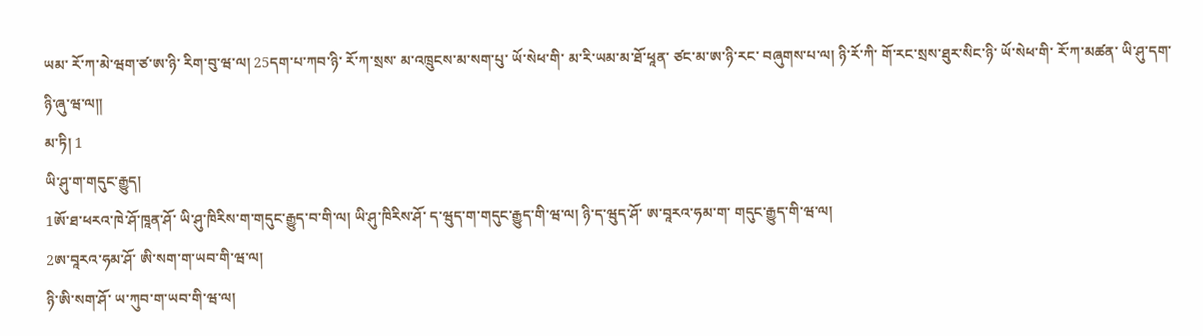ཡམ་ རོ་ཀ་མེ་ཝག་ཙ་ཨ་ཉི་ རིག་བུ་ཝ་ལ། 25དག་པ་ཀབ་ཉི་ རོ་ཀ་སྲས་ མ་འཁྲུངས་མ་སག་པུ་ ཡོ་སེཕ་གི་ མ་རི་ཡམ་མ་ཐོ་ཕཱན་ ཙང་མ་ཨ་ཉི་རང་ བཞུགས་པ་ལ། ཉི་རོ་ཀི་ གོ་རང་སྲས་ཐུར་སིང་ཉི་ ཡོ་སེཕ་གི་ རོ་ཀ་མཚན་ ཡི་ཤུ་དག་ཉི་ཞུ་ཝ་ལ༎
མ་ཏི། 1
ཡི་ཤུ་ག་གདུང་རྒྱུད།
1ཨོ་ཐ་ཕརའ་ཁེ་ཤོ་ཁཱན་ཤོ་ ཡི་ཤུ་ཁིརིས་ག་གདུང་རྒྱུད་བ་གི་ལ། ཡི་ཤུ་ཁིརིས་ཤོ་ ད་ཝུད་ག་གདུང་རྒྱུད་གི་ཝ་ལ། ཉི་ད་ཝུད་ཤོ་ ཨ་བཱརའ་ཧམ་ག་ གདུང་རྒྱུད་གི་ཝ་ལ།
2ཨ་བཱརའ་ཧམ་ཤོ་ ཨི་སག་ག་ཡབ་གི་ཝ་ལ།
ཉི་ཨི་སག་ཤོ་ ཡ་ཀུབ་ག་ཡབ་གི་ཝ་ལ།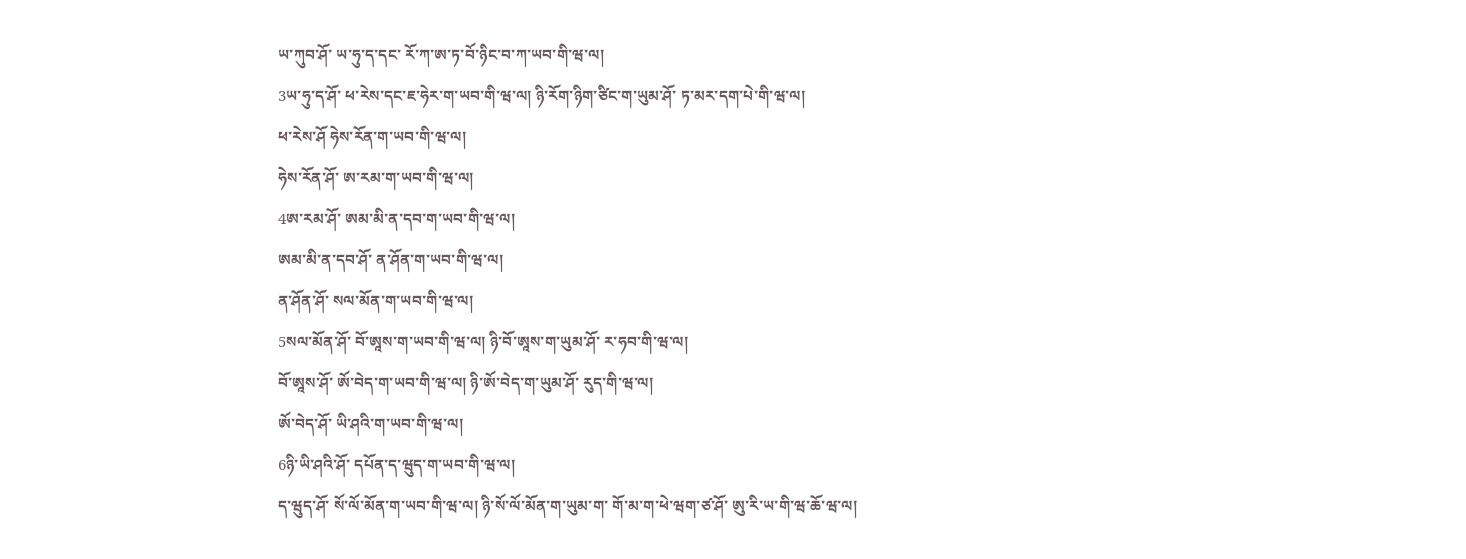ཡ་ཀུབ་ཤོ་ ཡ་ཧུ་ད་དང་ རོ་ཀ་ཨ་ཏ་བོ་ཉིང་བ་ཀ་ཡབ་གི་ཝ་ལ།
3ཡ་ཧུ་ད་ཤོ་ ཕ་རེས་དང་ཇ་ཧེར་ག་ཡབ་གི་ཝ་ལ། ཉི་རོག་ཉིག་ཙིང་ག་ཡུམ་ཤོ་ ཏ་མར་དག་པེ་གི་ཝ་ལ།
ཕ་རེས་ཤོ ཧེས་རོན་ག་ཡབ་གི་ཝ་ལ།
ཧེས་རོན་ཤོ་ ཨ་རམ་ག་ཡབ་གི་ཝ་ལ།
4ཨ་རམ་ཤོ་ ཨམ་མི་ན་དབ་ག་ཡབ་གི་ཝ་ལ།
ཨམ་མི་ན་དབ་ཤོ་ ན་ཤོན་ག་ཡབ་གི་ཝ་ལ།
ན་ཤོན་ཤོ་ སལ་མོན་ག་ཡབ་གི་ཝ་ལ།
5སལ་མོན་ཤོ་ བོ་ཨཱས་ག་ཡབ་གི་ཝ་ལ། ཉི་བོ་ཨཱས་ག་ཡུམ་ཤོ་ ར་ཧབ་གི་ཝ་ལ།
བོ་ཨཱས་ཤོ་ ཨོ་བེད་ག་ཡབ་གི་ཝ་ལ། ཉི་ཨོ་བེད་ག་ཡུམ་ཤོ་ རུད་གི་ཝ་ལ།
ཨོ་བེད་ཤོ་ ཡི་ཤའི་ག་ཡབ་གི་ཝ་ལ།
6ཉི་ཡི་ཤའི་ཤོ་ དཔོན་ད་ཝུད་ག་ཡབ་གི་ཝ་ལ།
ད་ཝུད་ཤོ་ སོ་ལོ་མོན་ག་ཡབ་གི་ཝ་ལ། ཉི་སོ་ལོ་མོན་ག་ཡུམ་ག་ གོ་མ་ག་ཕེ་ཝག་ཙ་ཤོ་ ཨུ་རི་ཡ་གི་ཝ་ཆོ་ཝ་ལ།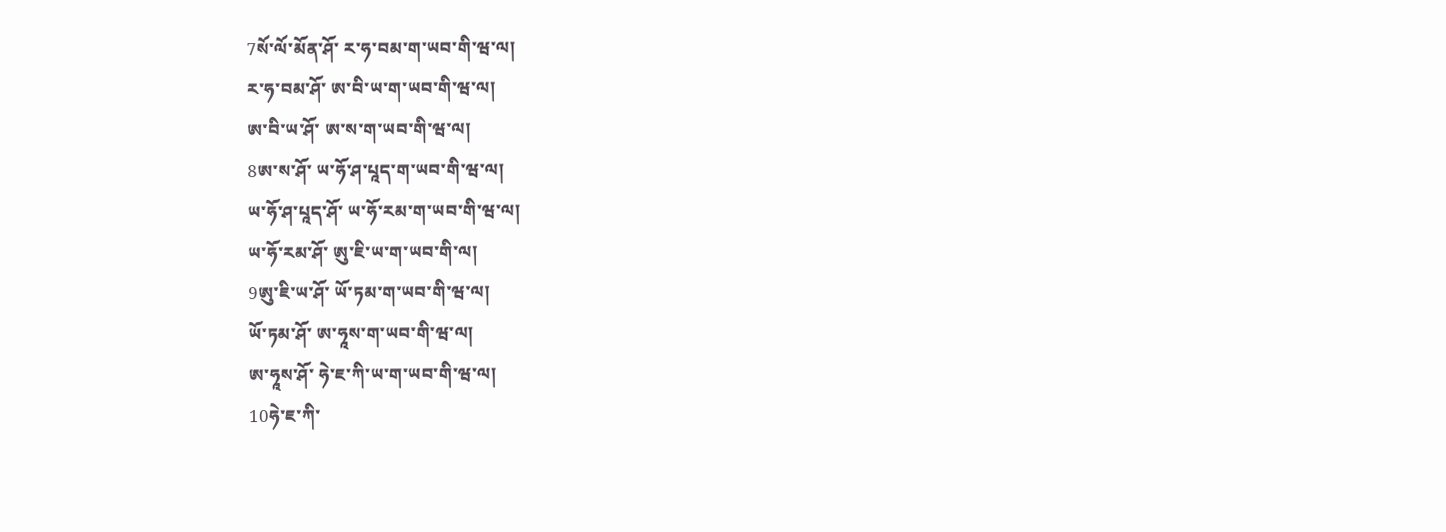7སོ་ལོ་མོན་ཤོ་ ར་ཧ་བམ་ག་ཡབ་གི་ཝ་ལ།
ར་ཧ་བམ་ཤོ་ ཨ་བི་ཡ་ག་ཡབ་གི་ཝ་ལ།
ཨ་བི་ཡ་ཤོ་ ཨ་ས་ག་ཡབ་གི་ཝ་ལ།
8ཨ་ས་ཤོ་ ཡ་ཧོ་ཤ་པཱད་ག་ཡབ་གི་ཝ་ལ།
ཡ་ཧོ་ཤ་པཱད་ཤོ་ ཡ་ཧོ་རམ་ག་ཡབ་གི་ཝ་ལ།
ཡ་ཧོ་རམ་ཤོ་ ཨུ་ཇི་ཡ་ག་ཡབ་གི་ལ།
9ཨུ་ཇི་ཡ་ཤོ་ ཡོ་ཏམ་ག་ཡབ་གི་ཝ་ལ།
ཡོ་ཏམ་ཤོ་ ཨ་ཧཱས་ག་ཡབ་གི་ཝ་ལ།
ཨ་ཧཱས་ཤོ་ ཧེ་ཇ་ཀི་ཡ་ག་ཡབ་གི་ཝ་ལ།
10ཧེ་ཇ་ཀི་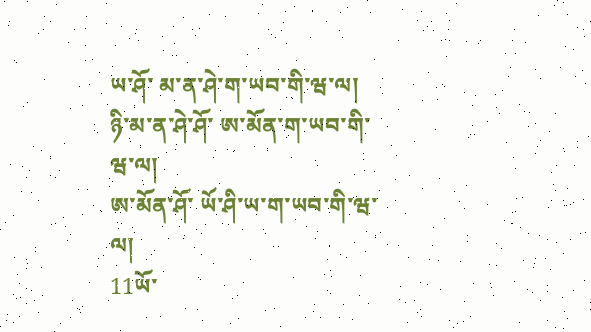ཡ་ཤོ་ མ་ན་ཤེ་ག་ཡབ་གི་ཝ་ལ།
ཉི་མ་ན་ཤེ་ཤོ་ ཨ་མོན་ག་ཡབ་གི་ཝ་ལ།
ཨ་མོན་ཤོ་ ཡོ་ཤི་ཡ་ག་ཡབ་གི་ཝ་ལ།
11ཡོ་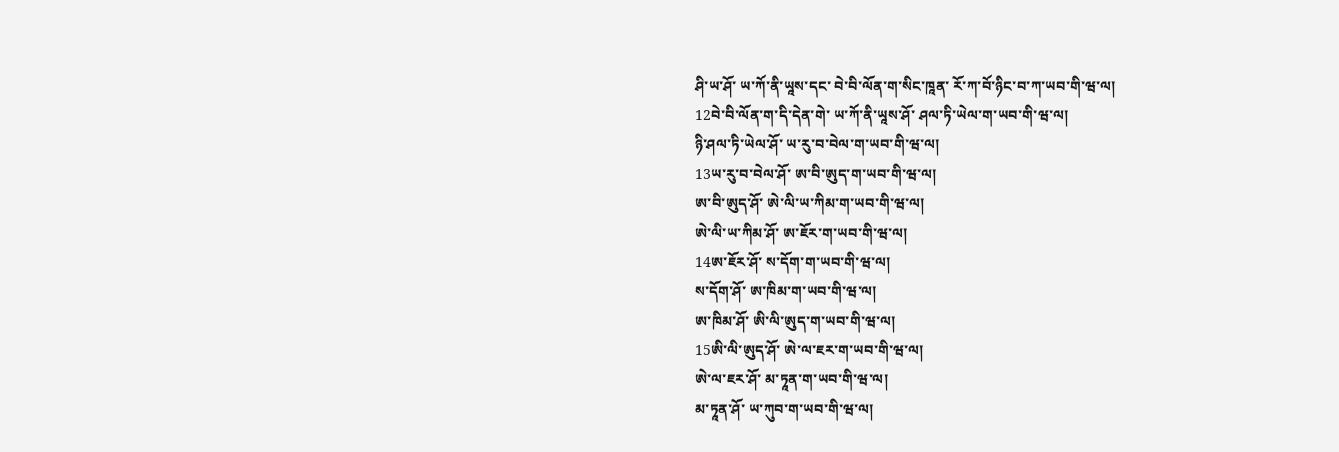ཤི་ཡ་ཤོ་ ཡ་ཀོ་ནི་ཡཱས་དང་ བེ་བི་ལོན་ག་སིང་ཁཱན་ རོ་ཀ་བོ་ཉིང་བ་ཀ་ཡབ་གི་ཝ་ལ།
12བེ་བི་ལོན་ག་དི་དེན་གེ་ ཡ་ཀོ་ནི་ཡཱས་ཤོ་ ཤལ་ཏི་ཡེལ་ག་ཡབ་གི་ཝ་ལ།
ཉི་ཤལ་ཏི་ཡེལ་ཤོ་ ཡ་རུ་བ་བེལ་ག་ཡབ་གི་ཝ་ལ།
13ཡ་རུ་བ་བེལ་ཤོ་ ཨ་བི་ཨུད་ག་ཡབ་གི་ཝ་ལ།
ཨ་བི་ཨུད་ཤོ་ ཨེ་ལི་ཡ་ཀིམ་ག་ཡབ་གི་ཝ་ལ།
ཨེ་ལི་ཡ་ཀིམ་ཤོ་ ཨ་ཇོར་ག་ཡབ་གི་ཝ་ལ།
14ཨ་ཇོར་ཤོ་ ས་དོག་ག་ཡབ་གི་ཝ་ལ།
ས་དོག་ཤོ་ ཨ་ཁིམ་ག་ཡབ་གི་ཝ་ལ།
ཨ་ཁིམ་ཤོ་ ཨི་ལི་ཨུད་ག་ཡབ་གི་ཝ་ལ།
15ཨི་ལི་ཨུད་ཤོ་ ཨེ་ལ་ཇར་ག་ཡབ་གི་ཝ་ལ།
ཨེ་ལ་ཇར་ཤོ་ མ་ཏཱན་ག་ཡབ་གི་ཝ་ལ།
མ་ཏཱན་ཤོ་ ཡ་ཀུབ་ག་ཡབ་གི་ཝ་ལ།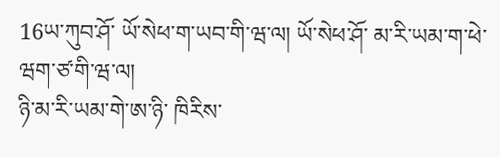16ཡ་ཀུབ་ཤོ་ ཡོ་སེཕ་ག་ཡབ་གི་ཝ་ལ། ཡོ་སེཕ་ཤོ་ མ་རི་ཡམ་ག་ཕེ་ཝག་ཙ་གི་ཝ་ལ།
ཉི་མ་རི་ཡམ་གེ་ཨ་ཉི་ ཁིརིས་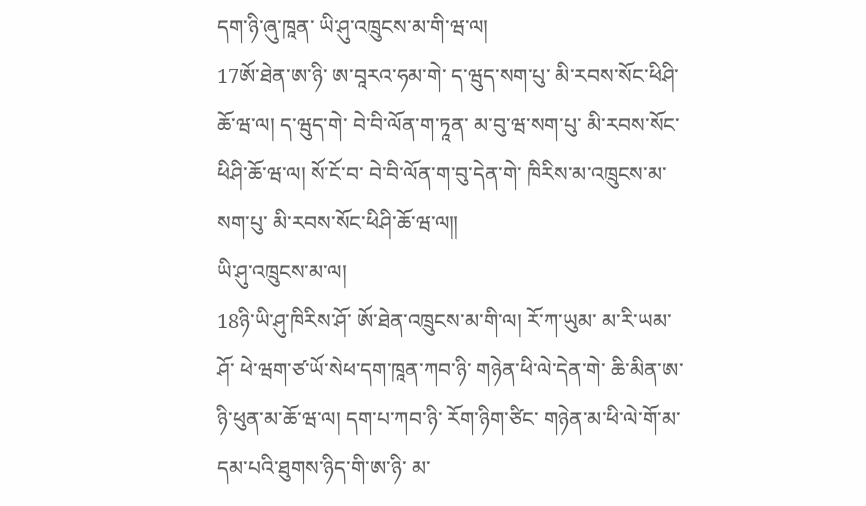དག་ཉི་ཞུ་ཁཱན་ ཡི་ཤུ་འཁྲུངས་མ་གི་ཝ་ལ།
17ཨོ་ཐེན་ཨ་ཉི་ ཨ་བཱརའ་ཧམ་གེ་ ད་ཝུད་སག་པུ་ མི་རབས་སོང་ཕིཤི་ཆོ་ཝ་ལ། ད་ཝུད་གེ་ བེ་བི་ལོན་ག་ཏཱན་ མ་བུ་ཝ་སག་པུ་ མི་རབས་སོང་ཕིཤི་ཆོ་ཝ་ལ། སོ་ངོ་བ་ བེ་བི་ལོན་ག་བུ་དེན་གེ་ ཁིརིས་མ་འཁྲུངས་མ་སག་པུ་ མི་རབས་སོང་ཕིཤི་ཆོ་ཝ་ལ༎
ཡི་ཤུ་འཁྲུངས་མ་ལ།
18ཉི་ཡི་ཤུ་ཁིརིས་ཤོ་ ཨོ་ཐེན་འཁྲུངས་མ་གི་ལ། རོ་ཀ་ཡུམ་ མ་རི་ཡམ་ཤོ་ ཕེ་ཝག་ཙ་ཡོ་སེཕ་དག་ཁཱན་ཀབ་ཉི་ གཉེན་ཕི་ལེ་དེན་གེ་ ཆི་མིན་ཨ་ཉི་ཕུན་མ་ཆོ་ཝ་ལ། དག་པ་ཀབ་ཉི་ རོག་ཉིག་ཙིང་ གཉེན་མ་ཕི་ལེ་གོ་མ་ དམ་པའི་ཐུགས་ཉིད་གི་ཨ་ཉི་ མ་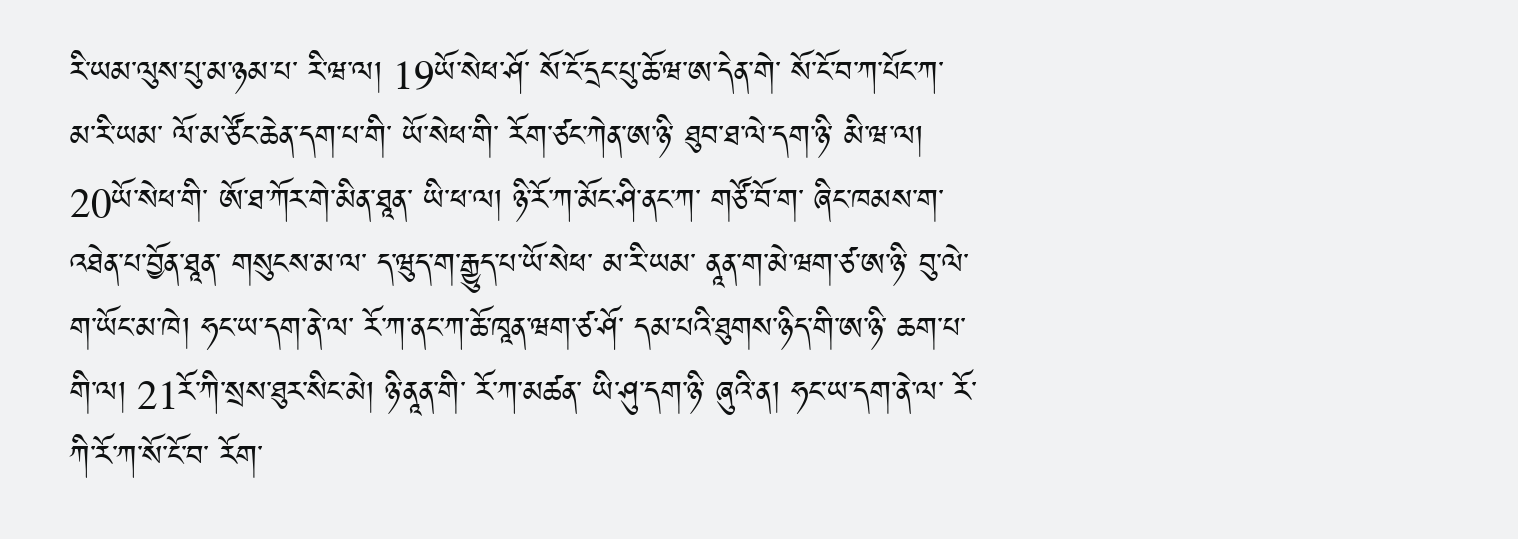རི་ཡམ་ལུས་པུ་མ་ཉམ་པ་ རི་ཝ་ལ། 19ཡོ་སེཕ་ཤོ་ སོ་ངོ་དྲང་པུ་ཆོ་ཝ་ཨ་དེན་གེ་ སོ་ངོ་བ་ཀ་པོང་ཀ་ མ་རི་ཡམ་ ལོ་མ་ཙོང་ཆེན་དག་པ་གི་ ཡོ་སེཕ་གི་ རོག་ཙང་ཀེན་ཨ་ཉི་ ཐུབ་ཐ་ལེ་དག་ཉི་ མི་ཝ་ལ།
20ཡོ་སེཕ་གི་ ཨོ་ཐ་ཀོར་གེ་མིན་ཐཱན་ ཡི་ཕ་ལ། ཉི་རོ་ཀ་མོང་ཤི་ནང་ཀ་ གཙོ་བོ་ག་ ཞིང་ཁམས་ག་འཐེན་པ་བྱོན་ཐཱན་ གསུངས་མ་ལ་ ད་ཝུད་ག་རྒྱུད་པ་ཡོ་སེཕ་ མ་རི་ཡམ་ ནཱན་ག་མེ་ཝག་ཙ་ཨ་ཉི་ བུ་ལེ་ག་ཡོང་མ་ཁེ། ཧང་ཡ་དག་ནེ་ལ་ རོ་ཀ་ནང་ཀ་ཆོ་ཁཱན་ཝག་ཙ་ཤོ་ དམ་པའི་ཐུགས་ཉིད་གི་ཨ་ཉི་ ཆག་པ་གི་ལ། 21རོ་ཀི་སྲས་ཐུར་སིང་མེ། ཉི་ནཱན་གི་ རོ་ཀ་མཚན་ ཡི་ཤུ་དག་ཉི་ ཞུའི་ན། ཧང་ཡ་དག་ནེ་ལ་ རོ་ཀི་རོ་ཀ་སོ་ངོ་བ་ རོག་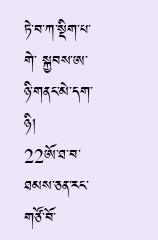ཏེ་བ་ཀ་སྡིག་པ་གེ་ སྐྱབས་ཨ་ཉི་གནང་མེ་དག་ཉི།
22ཨོ་ཐ་བ་ཐམས་ཅན་རང་ གཙོ་བོ་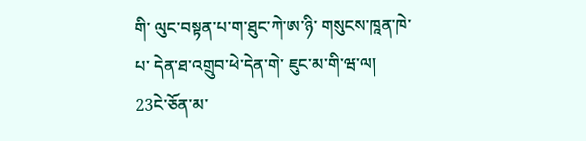གི་ ལུང་བསྟན་པ་ག་ཐུང་ཀེ་ཨ་ཉི་ གསུངས་ཁཱན་ཁེ་པ་ དེན་ཐ་འགྲུབ་ཕེ་དེན་གེ་ ཇུང་མ་གི་ཝ་ལ།
23ངེ་ཅོན་མ་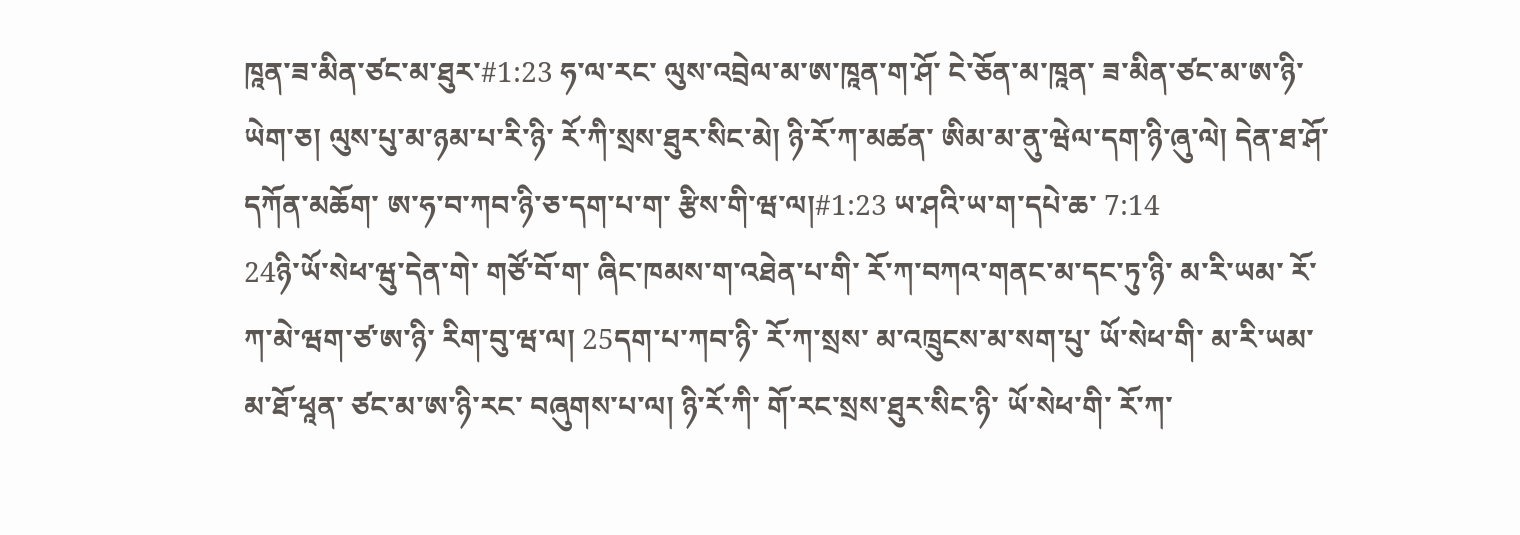ཁཱན་ཟ་མིན་ཙང་མ་ཐུར་#1:23 ཧ་ལ་རང་ ལུས་འབྲེལ་མ་ཨ་ཁཱན་ག་ཤོ་ ངེ་ཅོན་མ་ཁཱན་ ཟ་མིན་ཙང་མ་ཨ་ཉི་ཡེག་ཅ། ལུས་པུ་མ་ཉམ་པ་རི་ཉི་ རོ་ཀི་སྲས་ཐུར་སིང་མེ། ཉི་རོ་ཀ་མཚན་ ཨིམ་མ་ནུ་ཝེལ་དག་ཉི་ཞུ་ལེ། དེན་ཐ་ཤོ་ དཀོན་མཆོག་ ཨ་ཧ་བ་ཀབ་ཉི་ཅ་དག་པ་ག་ རྩིས་གི་ཝ་ལ།#1:23 ཡ་ཤའི་ཡ་ག་དཔེ་ཆ་ 7:14
24ཉི་ཡོ་སེཕ་ཝུ་དེན་གེ་ གཙོ་བོ་ག་ ཞིང་ཁམས་ག་འཐེན་པ་གི་ རོ་ཀ་བཀའ་གནང་མ་དང་ཏུ་ཉི་ མ་རི་ཡམ་ རོ་ཀ་མེ་ཝག་ཙ་ཨ་ཉི་ རིག་བུ་ཝ་ལ། 25དག་པ་ཀབ་ཉི་ རོ་ཀ་སྲས་ མ་འཁྲུངས་མ་སག་པུ་ ཡོ་སེཕ་གི་ མ་རི་ཡམ་མ་ཐོ་ཕཱན་ ཙང་མ་ཨ་ཉི་རང་ བཞུགས་པ་ལ། ཉི་རོ་ཀི་ གོ་རང་སྲས་ཐུར་སིང་ཉི་ ཡོ་སེཕ་གི་ རོ་ཀ་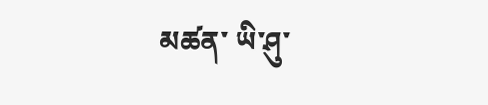མཚན་ ཡི་ཤུ་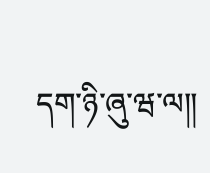དག་ཉི་ཞུ་ཝ་ལ༎